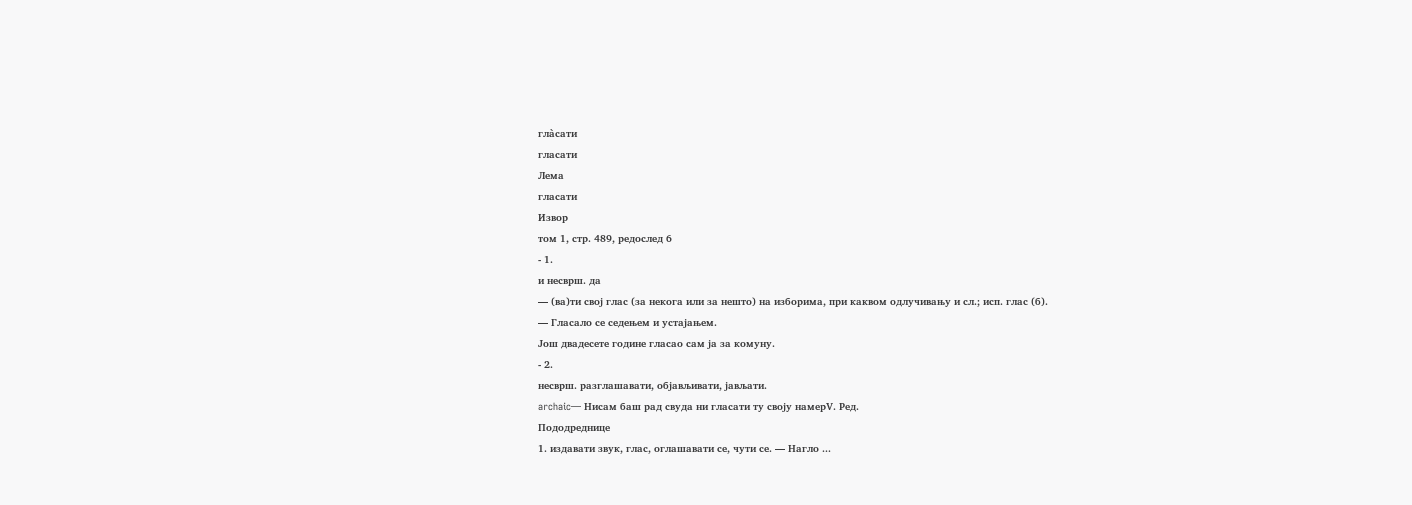гла̀сати
гласати
Лема
гласати
Извор
том 1, стр. 489, редослед 6
- 1.
и несврш. да
— (ва)ти свој глас (за некога или за нешто) на изборима, при каквом одлучивању и сл.; исп. глас (б).
— Гласало се седењем и устајањем.
Још двадесете године гласао сам ја за комуну.
- 2.
несврш. разглашавати, објављивати, јављати.
archaic— Нисам баш рад свуда ни гласати ту своју намерV. Ред.
Пододреднице
1. издавати звук, глас, оглашавати се, чути се. — Нагло ...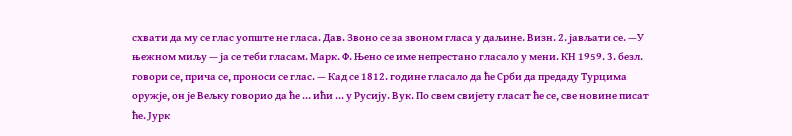схвати да му се глас уопште не гласа. Дав. Звоно се за звоном гласа у даљине. Визн. 2. јављати се. —У њежном миљу — ја се теби гласам. Марк. Ф. Њено се име непрестано гласало у мени. КН 1959. 3. безл. говори се, прича се, проноси се глас. — Кад се 1812. године гласало да ће Срби да предаду Турцима оружје, он је Вељку говорио да ће ... ићи ... у Русију. Вук. По свем свијету гласат ће се, све новине писат ће. Јурк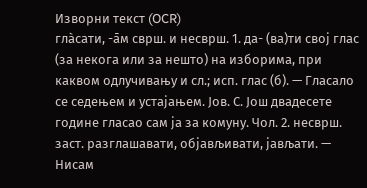Изворни текст (OCR)
гла̀сати, -а̄м сврш. и несврш. 1. да- (ва)ти свој глас (за некога или за нешто) на изборима, при каквом одлучивању и сл.; исп. глас (б). — Гласало се седењем и устајањем. Јов. С. Још двадесете године гласао сам ја за комуну. Чол. 2. несврш. заст. разглашавати, објављивати, јављати. — Нисам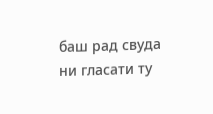баш рад свуда ни гласати ту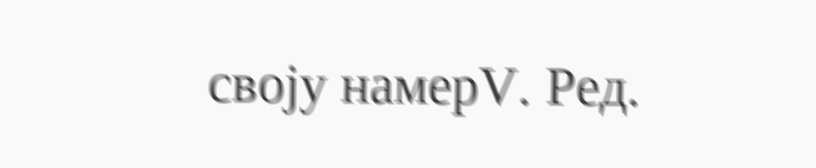своју намерV. Ред.